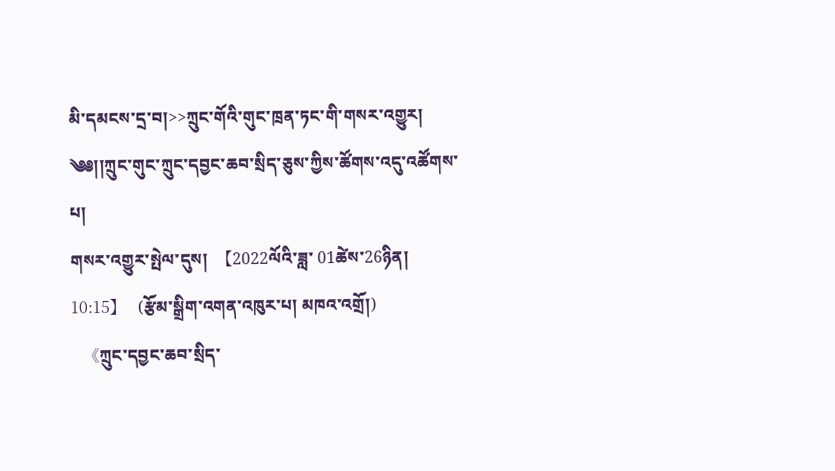མི་དམངས་དྲ་བ།>>ཀྲུང་གོའི་གུང་ཁྲན་ཏང་གི་གསར་འགྱུར།
༄༅།།ཀྲུང་གུང་ཀྲུང་དབྱང་ཆབ་སྲིད་ཅུས་ཀྱིས་ཚོགས་འདུ་འཚོགས་པ།
གསར་འགྱུར་སྤེལ་དུས།  【2022ལོའི་ཟླ་ 01ཚེས་26ཉིན། 10:15】   (རྩོམ་སྒྲིག་འགན་འཁུར་པ། མཁའ་འགྲོ།)
   《ཀྲུང་དབྱང་ཆབ་སྲིད་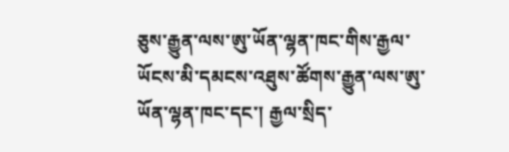ཅུས་རྒྱུན་ལས་ཨུ་ཡོན་ལྷན་ཁང་གིས་རྒྱལ་ཡོངས་མི་དམངས་འཐུས་ཚོགས་རྒྱུན་ལས་ཨུ་ཡོན་ལྷན་ཁང་དང་། རྒྱལ་སྲིད་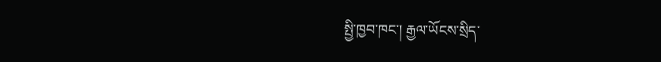སྤྱི་ཁྱབ་ཁང་། རྒྱལ་ཡོངས་སྲིད་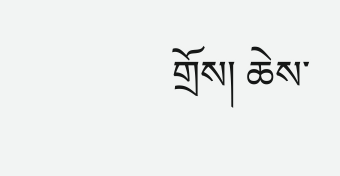གྲོས། ཆེས་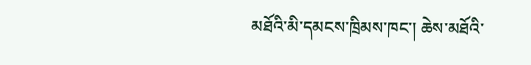མཐོའི་མི་དམངས་ཁྲིམས་ཁང་། ཆེས་མཐོའི་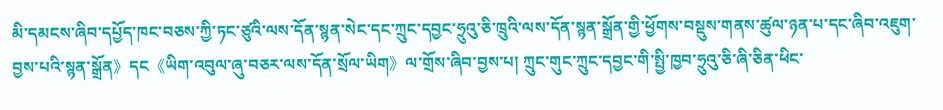མི་དམངས་ཞིབ་དཔྱོད་ཁང་བཅས་ཀྱི་ཏང་ཙུའི་ལས་དོན་སྙན་སེང་དང་ཀྲུང་དབྱང་ཧྲུའུ་ཅི་ཁྲུའི་ལས་དོན་སྙན་སྒྲོན་གྱི་ཕྱོགས་བསྡུས་གནས་ཚུལ་ཉན་པ་དང་ཞིབ་འཇུག་བྱས་པའི་སྙན་སྒྲོན》དང《ཡིག་འབུལ་ཞུ་བཅར་ལས་དོན་སྲོལ་ཡིག》ལ་གྲོས་ཞིབ་བྱས་པ། ཀྲུང་གུང་ཀྲུང་དབྱང་གི་སྤྱི་ཁྱབ་ཧྲུའུ་ཅི་ཞི་ཅིན་ཕིང་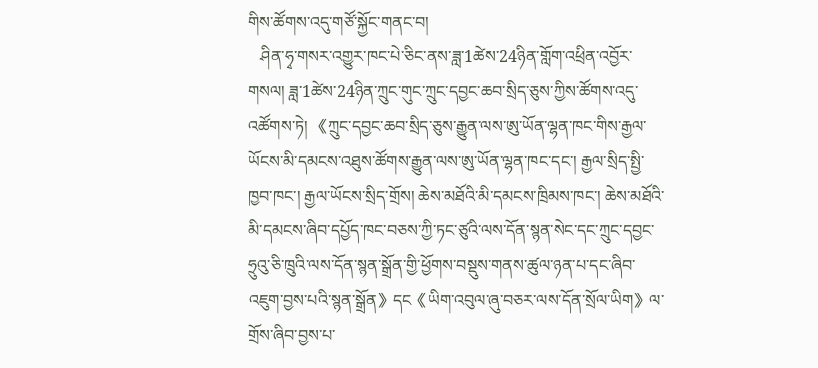གིས་ཚོགས་འདུ་གཙོ་སྐྱོང་གནང་བ།
   ཤིན་ཧྭ་གསར་འགྱུར་ཁང་པེ་ཅིང་ནས་ཟླ་1ཚེས་24ཉིན་གློག་འཕྲིན་འབྱོར་གསལ། ཟླ་1ཚེས་24ཉིན་ཀྲུང་གུང་ཀྲུང་དབྱང་ཆབ་སྲིད་ཅུས་ཀྱིས་ཚོགས་འདུ་འཚོགས་ཏེ། 《ཀྲུང་དབྱང་ཆབ་སྲིད་ཅུས་རྒྱུན་ལས་ཨུ་ཡོན་ལྷན་ཁང་གིས་རྒྱལ་ཡོངས་མི་དམངས་འཐུས་ཚོགས་རྒྱུན་ལས་ཨུ་ཡོན་ལྷན་ཁང་དང་། རྒྱལ་སྲིད་སྤྱི་ཁྱབ་ཁང་། རྒྱལ་ཡོངས་སྲིད་གྲོས། ཆེས་མཐོའི་མི་དམངས་ཁྲིམས་ཁང་། ཆེས་མཐོའི་མི་དམངས་ཞིབ་དཔྱོད་ཁང་བཅས་ཀྱི་ཏང་ཙུའི་ལས་དོན་སྙན་སེང་དང་ཀྲུང་དབྱང་ཧྲུའུ་ཅི་ཁྲུའི་ལས་དོན་སྙན་སྒྲོན་གྱི་ཕྱོགས་བསྡུས་གནས་ཚུལ་ཉན་པ་དང་ཞིབ་འཇུག་བྱས་པའི་སྙན་སྒྲོན》དང《ཡིག་འབུལ་ཞུ་བཅར་ལས་དོན་སྲོལ་ཡིག》ལ་གྲོས་ཞིབ་བྱས་པ་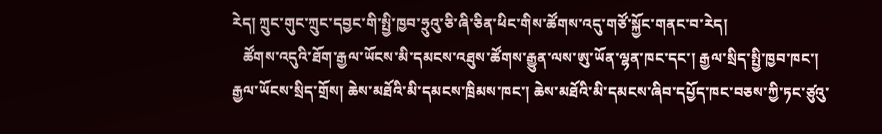རེད། ཀྲུང་གུང་ཀྲུང་དབྱང་གི་སྤྱི་ཁྱབ་ཧྲུའུ་ཅི་ཞི་ཅིན་ཕིང་གིས་ཚོགས་འདུ་གཙོ་སྐྱོང་གནང་བ་རེད།
   ཚོགས་འདུའི་ཐོག་རྒྱལ་ཡོངས་མི་དམངས་འཐུས་ཚོགས་རྒྱུན་ལས་ཨུ་ཡོན་ལྷན་ཁང་དང་། རྒྱལ་སྲིད་སྤྱི་ཁྱབ་ཁང་། རྒྱལ་ཡོངས་སྲིད་གྲོས། ཆེས་མཐོའི་མི་དམངས་ཁྲིམས་ཁང་། ཆེས་མཐོའི་མི་དམངས་ཞིབ་དཔྱོད་ཁང་བཅས་ཀྱི་ཏང་ཙུའུ་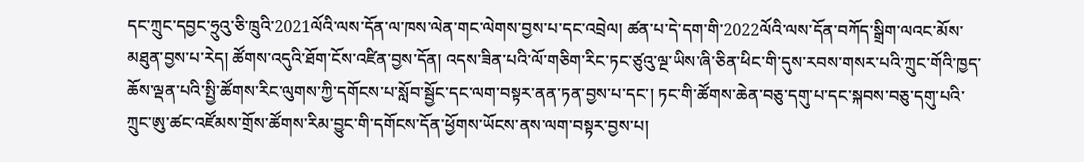དང་ཀྲུང་དབྱང་ཧྲུའུ་ཅི་ཁྲུའི་2021ལོའི་ལས་དོན་ལ་ཁས་ལེན་གང་ལེགས་བྱས་པ་དང་འབྲེལ། ཚན་པ་དེ་དག་གི་2022ལོའི་ལས་དོན་བཀོད་སྒྲིག་ལའང་མོས་མཐུན་བྱས་པ་རེད། ཚོགས་འདུའི་ཐོག་ངོས་འཛིན་བྱས་དོན། འདས་ཟིན་པའི་ལོ་གཅིག་རིང་ཏང་ཙུའུ་ལྔ་ཡིས་ཞི་ཅིན་ཕིང་གི་དུས་རབས་གསར་པའི་ཀྲུང་གོའི་ཁྱད་ཆོས་ལྡན་པའི་སྤྱི་ཚོགས་རིང་ལུགས་ཀྱི་དགོངས་པ་སློབ་སྦྱོང་དང་ལག་བསྟར་ནན་ཏན་བྱས་པ་དང་། ཏང་གི་ཚོགས་ཆེན་བཅུ་དགུ་པ་དང་སྐབས་བཅུ་དགུ་པའི་ཀྲུང་ཨུ་ཚང་འཛོམས་གྲོས་ཚོགས་རིམ་བྱུང་གི་དགོངས་དོན་ཕྱོགས་ཡོངས་ནས་ལག་བསྟར་བྱས་པ།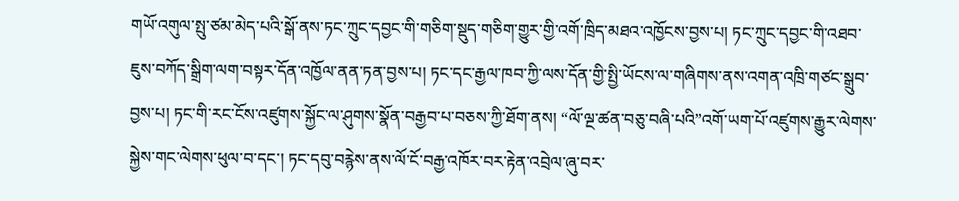གཡོ་འགུལ་སྤུ་ཙམ་མེད་པའི་སྒོ་ནས་ཏང་ཀྲུང་དབྱང་གི་གཅིག་སྡུད་གཅིག་གྱུར་གྱི་འགོ་ཁྲིད་མཐའ་འཁྱོངས་བྱས་པ། ཏང་ཀྲུང་དབྱང་གི་འཐབ་ཇུས་བཀོད་སྒྲིག་ལག་བསྟར་དོན་འཁྱོལ་ནན་ཏན་བྱས་པ། ཏང་དང་རྒྱལ་ཁབ་ཀྱི་ལས་དོན་གྱི་སྤྱི་ཡོངས་ལ་གཞིགས་ནས་འགན་འཁྲི་གཙང་སྒྲུབ་བྱས་པ། ཏང་གི་རང་ངོས་འཛུགས་སྐྱོང་ལ་ཤུགས་སྣོན་བརྒྱབ་པ་བཅས་ཀྱི་ཐོག་ནས། “ལོ་ལྔ་ཚན་བཅུ་བཞི་པའི”འགོ་ཡག་པོ་འཛུགས་རྒྱུར་ལེགས་སྐྱེས་གང་ལེགས་ཕུལ་བ་དང་། ཏང་དབུ་བརྙེས་ནས་ལོ་ངོ་བརྒྱ་འཁོར་བར་རྟེན་འབྲེལ་ཞུ་བར་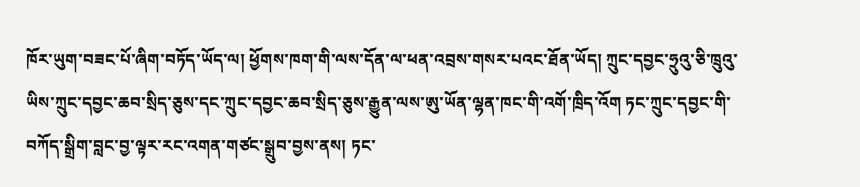ཁོར་ཡུག་བཟང་པོ་ཞིག་བཏོད་ཡོད་ལ། ཕྱོགས་ཁག་གི་ལས་དོན་ལ་ཕན་འབྲས་གསར་པའང་ཐོན་ཡོད། ཀྲུང་དབྱང་ཧྲུའུ་ཅི་ཁྲུའུ་ཡིས་ཀྲུང་དབྱང་ཆབ་སྲིད་ཅུས་དང་ཀྲུང་དབྱང་ཆབ་སྲིད་ཅུས་རྒྱུན་ལས་ཨུ་ཡོན་ལྷན་ཁང་གི་འགོ་ཁྲིད་འོག ཏང་ཀྲུང་དབྱང་གི་བཀོད་སྒྲིག་བླང་བྱ་ལྟར་རང་འགན་གཙང་སྒྲུབ་བྱས་ནས། ཏང་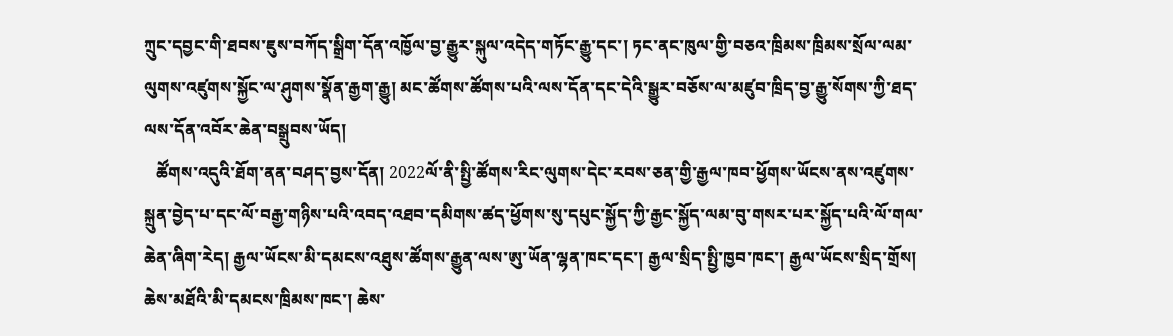ཀྲུང་དབྱང་གི་ཐབས་ཇུས་བཀོད་སྒྲིག་དོན་འཁྱོལ་བྱ་རྒྱུར་སྐུལ་འདེད་གཏོང་རྒྱུ་དང་། ཏང་ནང་ཁུལ་གྱི་བཅའ་ཁྲིམས་ཁྲིམས་སྲོལ་ལམ་ལུགས་འཛུགས་སྐྱོང་ལ་ཤུགས་སྣོན་རྒྱག་རྒྱུ། མང་ཚོགས་ཚོགས་པའི་ལས་དོན་དང་དེའི་སྒྱུར་བཅོས་ལ་མཛུབ་ཁྲིད་བྱ་རྒྱུ་སོགས་ཀྱི་ཐད་ལས་དོན་འབོར་ཆེན་བསྒྲུབས་ཡོད།
   ཚོགས་འདུའི་ཐོག་ནན་བཤད་བྱས་དོན། 2022ལོ་ནི་སྤྱི་ཚོགས་རིང་ལུགས་དེང་རབས་ཅན་གྱི་རྒྱལ་ཁབ་ཕྱོགས་ཡོངས་ནས་འཛུགས་སྐྲུན་བྱེད་པ་དང་ལོ་བརྒྱ་གཉིས་པའི་འབད་འཐབ་དམིགས་ཚད་ཕྱོགས་སུ་དཔུང་སྐྱོད་ཀྱི་རྒྱང་སྐྱོད་ལམ་བུ་གསར་པར་སྐྱོད་པའི་ལོ་གལ་ཆེན་ཞིག་རེད། རྒྱལ་ཡོངས་མི་དམངས་འཐུས་ཚོགས་རྒྱུན་ལས་ཨུ་ཡོན་ལྷན་ཁང་དང་། རྒྱལ་སྲིད་སྤྱི་ཁྱབ་ཁང་། རྒྱལ་ཡོངས་སྲིད་གྲོས། ཆེས་མཐོའི་མི་དམངས་ཁྲིམས་ཁང་། ཆེས་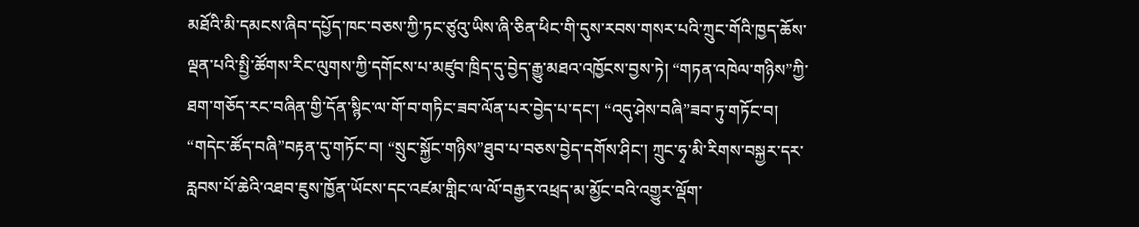མཐོའི་མི་དམངས་ཞིབ་དཔྱོད་ཁང་བཅས་ཀྱི་ཏང་ཙུའུ་ཡིས་ཞི་ཅིན་ཕིང་གི་དུས་རབས་གསར་པའི་ཀྲུང་གོའི་ཁྱད་ཆོས་ལྡན་པའི་སྤྱི་ཚོགས་རིང་ལུགས་ཀྱི་དགོངས་པ་མཛུབ་ཁྲིད་དུ་བྱེད་རྒྱུ་མཐའ་འཁྱོངས་བྱས་ཏེ། “གཏན་འཁེལ་གཉིས”ཀྱི་ཐག་གཅོད་རང་བཞིན་གྱི་དོན་སྙིང་ལ་གོ་བ་གཏིང་ཟབ་ལོན་པར་བྱེད་པ་དང་། “འདུ་ཤེས་བཞི”ཟབ་ཏུ་གཏོང་བ། “གདེང་ཚོད་བཞི”བརྟན་དུ་གཏོང་བ། “སྲུང་སྐྱོང་གཉིས”ཐུབ་པ་བཅས་བྱེད་དགོས་ཤིང་། ཀྲུང་ཧྭ་མི་རིགས་བསྐྱར་དར་རླབས་པོ་ཆེའི་འཐབ་ཇུས་ཁྱོན་ཡོངས་དང་འཛམ་གླིང་ལ་ལོ་བརྒྱར་འཕྲད་མ་མྱོང་བའི་འགྱུར་ལྡོག་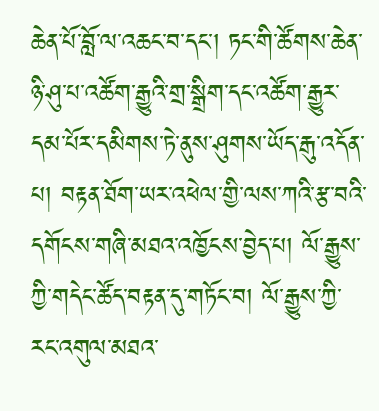ཆེན་པོ་བློ་ལ་འཆང་བ་དང་། ཏང་གི་ཚོགས་ཆེན་ཉི་ཤུ་པ་འཚོག་རྒྱུའི་གྲ་སྒྲིག་དང་འཚོག་རྒྱུར་དམ་པོར་དམིགས་ཏེ་ནུས་ཤུགས་ཡོད་རྒུ་འདོན་པ། བརྟན་ཐོག་ཡར་འཕེལ་གྱི་ལས་ཀའི་རྩ་བའི་དགོངས་གཞི་མཐའ་འཁྱོངས་བྱེད་པ། ལོ་རྒྱུས་ཀྱི་གདེང་ཚོད་བརྟན་དུ་གཏོང་བ། ལོ་རྒྱུས་ཀྱི་རང་འགུལ་མཐའ་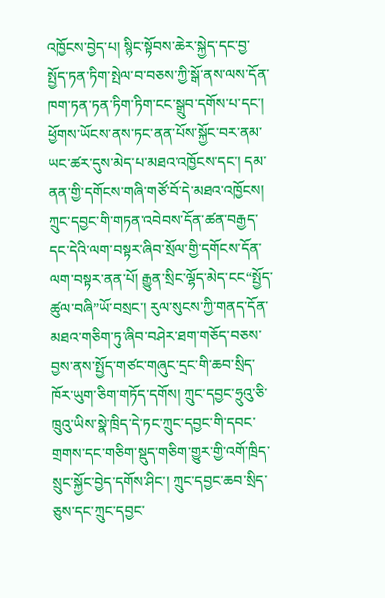འཁྱོངས་བྱེད་པ། སྙིང་སྟོབས་ཆེར་སྐྱེད་དང་བྱ་སྤྱོད་ཏན་ཏིག་སྤེལ་བ་བཅས་ཀྱི་སྒོ་ནས་ལས་དོན་ཁག་ཏན་ཏན་ཏིག་ཏིག་ངང་སྒྲུབ་དགོས་པ་དང་། ཕྱོགས་ཡོངས་ནས་ཏང་ནན་པོས་སྐྱོང་བར་ནམ་ཡང་ཚར་དུས་མེད་པ་མཐའ་འཁྱོངས་དང་། དམ་ནན་གྱི་དགོངས་གཞི་གཙོ་བོ་དེ་མཐའ་འཁྱོངས། ཀྲུང་དབྱང་གི་གཏན་འབེབས་དོན་ཚན་བརྒྱད་དང་དེའི་ལག་བསྟར་ཞིབ་སྲོལ་གྱི་དགོངས་དོན་ལག་བསྟར་ནན་པོ། རྒྱུན་སྲིང་ལྷོད་མེད་ངང“སྤྱོད་ཚུལ་བཞི”ཡོ་བསྲང་། རུལ་སུངས་ཀྱི་གནད་དོན་མཐའ་གཅིག་ཏུ་ཞིབ་བཤེར་ཐག་གཅོད་བཅས་བྱས་ནས་སྤྱོད་གཙང་གཞུང་དྲང་གི་ཆབ་སྲིད་ཁོར་ཡུག་ཅིག་གཏོད་དགོས། ཀྲུང་དབྱང་ཧྲུའུ་ཅི་ཁྲུའུ་ཡིས་སྣེ་ཁྲིད་དེ་ཏང་ཀྲུང་དབྱང་གི་དབང་གྲགས་དང་གཅིག་སྡུད་གཅིག་གྱུར་གྱི་འགོ་ཁྲིད་སྲུང་སྐྱོང་བྱེད་དགོས་ཤིང་། ཀྲུང་དབྱང་ཆབ་སྲིད་ཅུས་དང་ཀྲུང་དབྱང་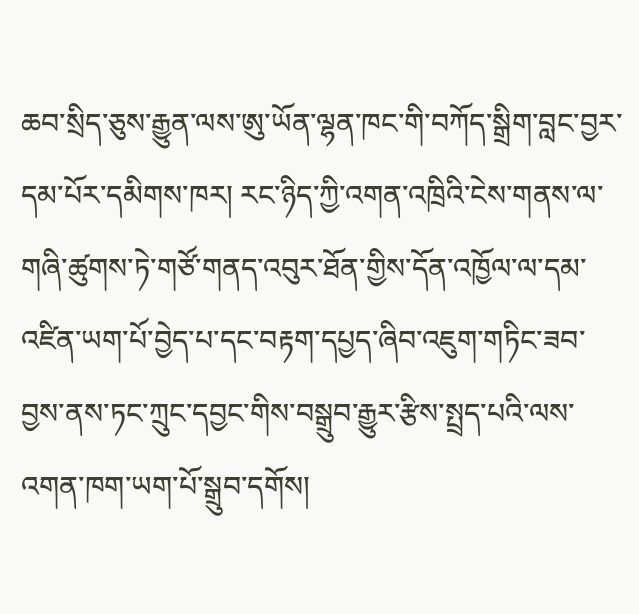ཆབ་སྲིད་ཅུས་རྒྱུན་ལས་ཨུ་ཡོན་ལྷན་ཁང་གི་བཀོད་སྒྲིག་བླང་བྱར་དམ་པོར་དམིགས་ཁར། རང་ཉིད་ཀྱི་འགན་འཁྲིའི་ངེས་གནས་ལ་གཞི་ཚུགས་ཏེ་གཙོ་གནད་འབུར་ཐོན་གྱིས་དོན་འཁྱོལ་ལ་དམ་འཛིན་ཡག་པོ་བྱེད་པ་དང་བརྟག་དཔྱད་ཞིབ་འཇུག་གཏིང་ཟབ་བྱས་ནས་ཏང་ཀྲུང་དབྱང་གིས་བསྒྲུབ་རྒྱུར་རྩིས་སྤྲད་པའི་ལས་འགན་ཁག་ཡག་པོ་སྒྲུབ་དགོས།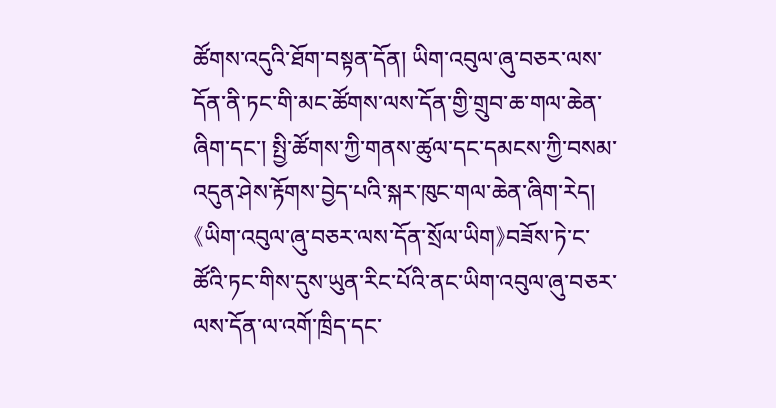ཚོགས་འདུའི་ཐོག་བསྟན་དོན། ཡིག་འབུལ་ཞུ་བཅར་ལས་དོན་ནི་ཏང་གི་མང་ཚོགས་ལས་དོན་གྱི་གྲུབ་ཆ་གལ་ཆེན་ཞིག་དང་། སྤྱི་ཚོགས་ཀྱི་གནས་ཚུལ་དང་དམངས་ཀྱི་བསམ་འདུན་ཤེས་རྟོགས་བྱེད་པའི་སྐར་ཁུང་གལ་ཆེན་ཞིག་རེད། 《ཡིག་འབུལ་ཞུ་བཅར་ལས་དོན་སྲོལ་ཡིག》བཟོས་ཏེ་ང་ཚོའི་ཏང་གིས་དུས་ཡུན་རིང་པོའི་ནང་ཡིག་འབུལ་ཞུ་བཅར་ལས་དོན་ལ་འགོ་ཁྲིད་དང་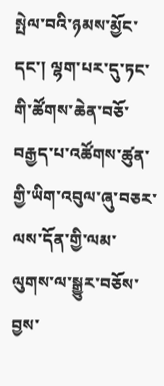སྤེལ་བའི་ཉམས་མྱོང་དང་། ལྷག་པར་དུ་ཏང་གི་ཚོགས་ཆེན་བཅོ་བརྒྱད་པ་འཚོགས་ཚུན་གྱི་ཡིག་འབུལ་ཞུ་བཅར་ལས་དོན་གྱི་ལམ་ལུགས་ལ་སྒྱུར་བཅོས་བྱས་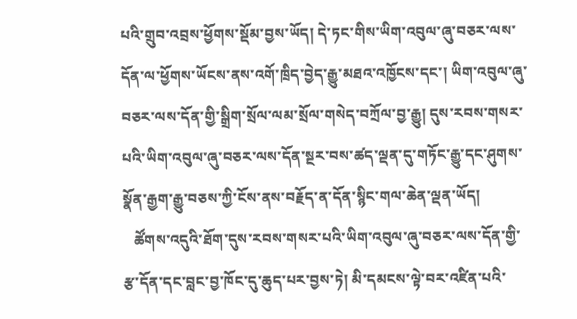པའི་གྲུབ་འབྲས་ཕྱོགས་སྡོམ་བྱས་ཡོད། དེ་ཏང་གིས་ཡིག་འབུལ་ཞུ་བཅར་ལས་དོན་ལ་ཕྱོགས་ཡོངས་ནས་འགོ་ཁྲིད་བྱེད་རྒྱུ་མཐའ་འཁྱོངས་དང་། ཡིག་འབུལ་ཞུ་བཅར་ལས་དོན་གྱི་སྒྲིག་སྲོལ་ལམ་སྲོལ་གསེད་བཀྲོལ་བྱ་རྒྱུ། དུས་རབས་གསར་པའི་ཡིག་འབུལ་ཞུ་བཅར་ལས་དོན་སྔར་བས་ཚད་ལྡན་དུ་གཏོང་རྒྱུ་དང་ཤུགས་སྣོན་རྒྱག་རྒྱུ་བཅས་ཀྱི་ངོས་ནས་བརྗོད་ན་དོན་སྙིང་གལ་ཆེན་ལྡན་ཡོད།
   ཚོགས་འདུའི་ཐོག་དུས་རབས་གསར་པའི་ཡིག་འབུལ་ཞུ་བཅར་ལས་དོན་གྱི་རྩ་དོན་དང་བླང་བྱ་ཁོང་དུ་ཆུད་པར་བྱས་ཏེ། མི་དམངས་ལྟེ་བར་འཛིན་པའི་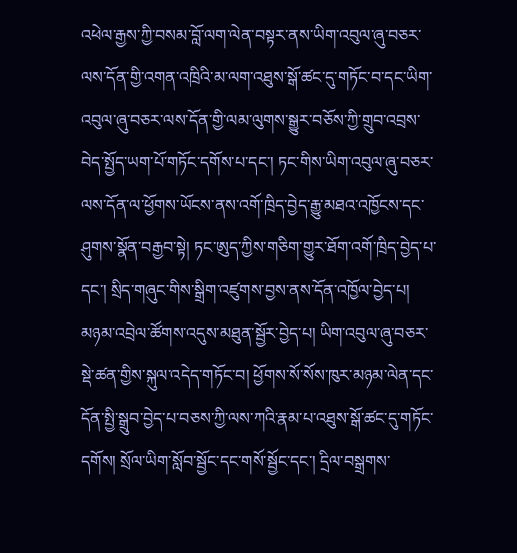འཕེལ་རྒྱས་ཀྱི་བསམ་བློ་ལག་ལེན་བསྟར་ནས་ཡིག་འབུལ་ཞུ་བཅར་ལས་དོན་གྱི་འགན་འཁྲིའི་མ་ལག་འཐུས་སྒོ་ཚང་དུ་གཏོང་བ་དང་ཡིག་འབུལ་ཞུ་བཅར་ལས་དོན་གྱི་ལམ་ལུགས་སྒྱུར་བཅོས་ཀྱི་གྲུབ་འབྲས་བེད་སྤྱོད་ཡག་པོ་གཏོང་དགོས་པ་དང་། ཏང་གིས་ཡིག་འབུལ་ཞུ་བཅར་ལས་དོན་ལ་ཕྱོགས་ཡོངས་ནས་འགོ་ཁྲིད་བྱེད་རྒྱུ་མཐའ་འཁྱོངས་དང་ཤུགས་སྣོན་བརྒྱབ་སྟེ། ཏང་ཨུད་ཀྱིས་གཅིག་གྱུར་ཐོག་འགོ་ཁྲིད་བྱེད་པ་དང་། སྲིད་གཞུང་གིས་སྒྲིག་འཛུགས་བྱས་ནས་དོན་འཁྱོལ་བྱེད་པ། མཉམ་འབྲེལ་ཚོགས་འདུས་མཐུན་སྦྱོར་བྱེད་པ། ཡིག་འབུལ་ཞུ་བཅར་སྡེ་ཚན་གྱིས་སྐུལ་འདེད་གཏོང་བ། ཕྱོགས་སོ་སོས་ཁུར་མཉམ་ལེན་དང་དོན་སྤྱི་སྒྲུབ་བྱེད་པ་བཅས་ཀྱི་ལས་ཀའི་རྣམ་པ་འཐུས་སྒོ་ཚང་དུ་གཏོང་དགོས། སྲོལ་ཡིག་སློབ་སྦྱོང་དང་གསོ་སྦྱོང་དང་། དྲིལ་བསྒྲགས་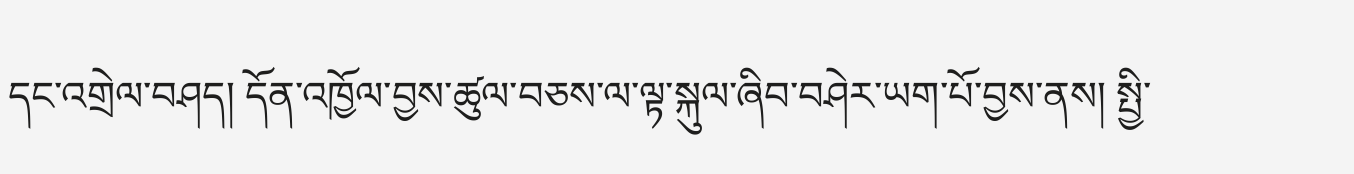དང་འགྲེལ་བཤད། དོན་འཁྱོལ་བྱས་ཚུལ་བཅས་ལ་ལྟ་སྐུལ་ཞིབ་བཤེར་ཡག་པོ་བྱས་ནས། སྤྱི་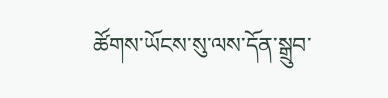ཚོགས་ཡོངས་སུ་ལས་དོན་སྒྲུབ་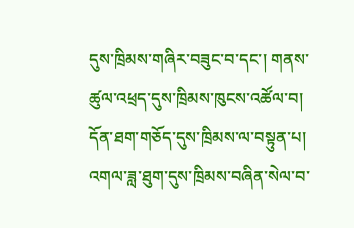དུས་ཁྲིམས་གཞིར་བཟུང་བ་དང་། གནས་ཚུལ་འཕྲད་དུས་ཁྲིམས་ཁུངས་འཚོལ་བ། དོན་ཐག་གཅོད་དུས་ཁྲིམས་ལ་བསྟུན་པ། འགལ་ཟླ་ཐུག་དུས་ཁྲིམས་བཞིན་སེལ་བ་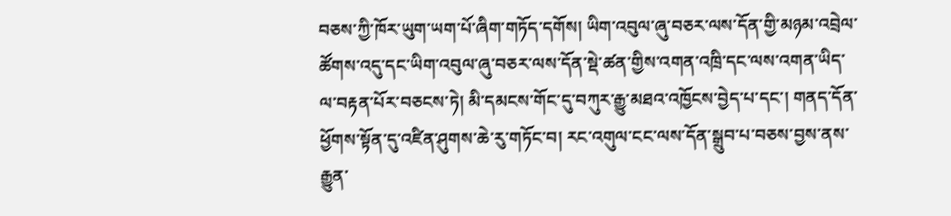བཅས་ཀྱི་ཁོར་ཡུག་ཡག་པོ་ཞིག་གཏོད་དགོས། ཡིག་འབུལ་ཞུ་བཅར་ལས་དོན་གྱི་མཉམ་འབྲེལ་ཚོགས་འདུ་དང་ཡིག་འབུལ་ཞུ་བཅར་ལས་དོན་སྡེ་ཚན་གྱིས་འགན་འཁྲི་དང་ལས་འགན་ཡིད་ལ་བརྟན་པོར་བཅངས་ཏེ། མི་དམངས་གོང་དུ་བཀུར་རྒྱུ་མཐའ་འཁྱོངས་བྱེད་པ་དང་། གནད་དོན་ཕྱོགས་སྟོན་དུ་འཛིན་ཤུགས་ཆེ་རུ་གཏོང་བ། རང་འགུལ་ངང་ལས་དོན་སྒྲུབ་པ་བཅས་བྱས་ནས་རྒྱུན་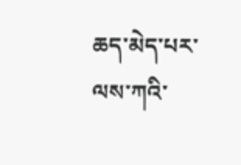ཆད་མེད་པར་ལས་ཀའི་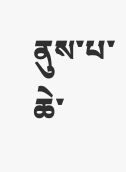ནུས་པ་ཆེ་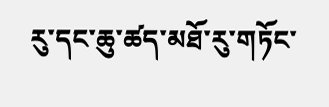རུ་དང་ཆུ་ཚད་མཐོ་རུ་གཏོང་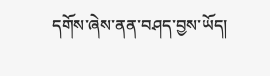དགོས་ཞེས་ནན་བཤད་བྱས་ཡོད།